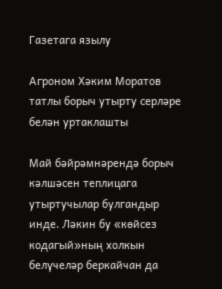Газетага язылу

Агроном Хәким Моратов татлы борыч утырту серләре белән уртаклашты

Май бәйрәмнәрендә борыч кәлшәсен теплицага утыртучылар булгандыр инде. Ләкин бу «көйсез кодагый»ның холкын белүчеләр беркайчан да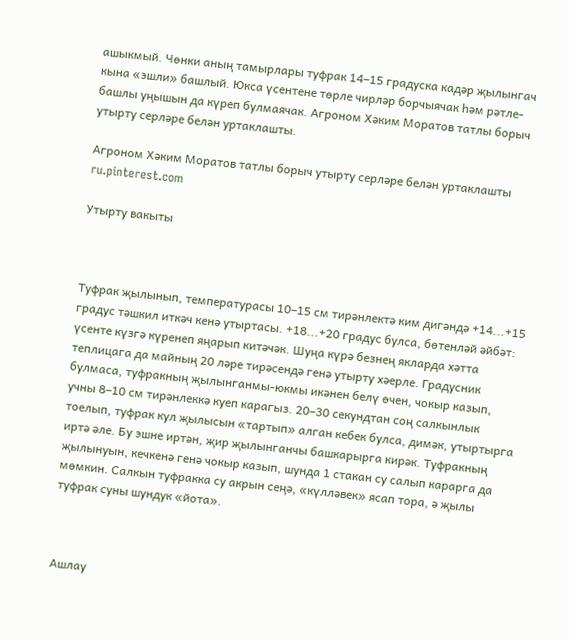ашыкмый. Чөнки аның тамырлары туфрак 14–15 градуска кадәр җылынгач кына «эшли» башлый. Юкса үсентене төрле чирләр борчыячак һәм рәтле-башлы уңышын да күреп булмаячак. Агроном Хәким Моратов татлы борыч утырту серләре белән уртаклашты.

Агроном Хәким Моратов татлы борыч утырту серләре белән уртаклашты
ru.pinterest.com

Утырту вакыты



Туфрак җылынып, температурасы 10–15 см тирәнлектә ким дигәндә +14...+15 градус тәшкил иткәч кенә утыртасы. +18...+20 градус булса, бөтенләй әйбәт: үсенте күзгә күренеп яңарып китәчәк. Шуңа күрә безнең якларда хәтта теплицага да майның 20 ләре тирәсендә генә утырту хәерле. Градусник булмаса, туфракның җылынганмы-юкмы икәнен белү өчен, чокыр казып, учны 8–10 см тирәнлеккә куеп карагыз. 20–30 секундтан соң салкынлык тоелып, туфрак кул җылысын «тартып» алган кебек булса, димәк, утыртырга иртә әле. Бу эшне иртән, җир җылынганчы башкарырга кирәк. Туфракның җылынуын, кечкенә генә чокыр казып, шунда 1 стакан су салып карарга да мөмкин. Салкын туфракка су акрын сеңә, «күлләвек» ясап тора, ә җылы туфрак суны шундук «йота».



Ашлау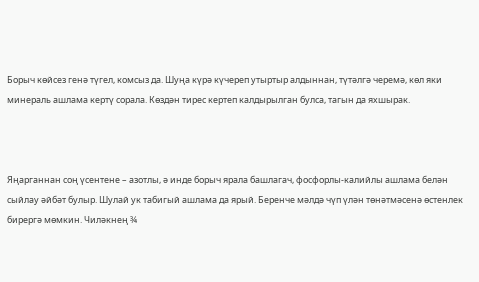Борыч көйсез генә түгел, комсыз да. Шуңа күрә күчереп утыртыр алдыннан, түтәлгә черемә, көл яки минераль ашлама кертү сорала. Көздән тирес кертеп калдырылган булса, тагын да яхшырак.



Яңарганнан соң үсентене – азотлы, ә инде борыч ярала башлагач, фосфорлы-калийлы ашлама белән сыйлау әйбәт булыр. Шулай ук табигый ашлама да ярый. Беренче мәлдә чүп үлән төнәтмәсенә өстенлек бирергә мөмкин. Чиләкнең ¾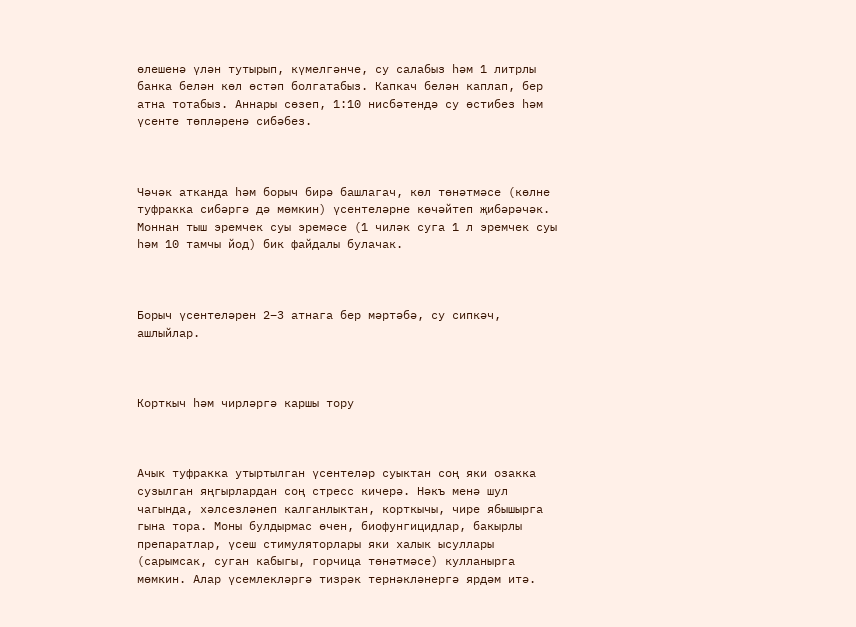өлешенә үлән тутырып, күмелгәнче, су салабыз һәм 1 литрлы банка белән көл өстәп болгатабыз. Капкач белән каплап, бер атна тотабыз. Аннары сөзеп, 1:10 нисбәтендә су өстибез һәм үсенте төпләренә сибәбез.



Чәчәк атканда һәм борыч бирә башлагач, көл төнәтмәсе (көлне туфракка сибәргә дә мөмкин) үсентеләрне көчәйтеп җибәрәчәк. Моннан тыш эремчек суы эремәсе (1 чиләк суга 1 л эремчек суы һәм 10 тамчы йод) бик файдалы булачак.



Борыч үсентеләрен 2–3 атнага бер мәртәбә, су сипкәч, ашлыйлар.



Корткыч һәм чирләргә каршы тору



Ачык туфракка утыртылган үсентеләр суыктан соң яки озакка сузылган яңгырлардан соң стресс кичерә. Нәкъ менә шул чагында, хәлсезләнеп калганлыктан, корткычы, чире ябышырга гына тора. Моны булдырмас өчен, биофунгицидлар, бакырлы препаратлар, үсеш стимуляторлары яки халык ысуллары (сарымсак, суган кабыгы, горчица төнәтмәсе) кулланырга мөмкин. Алар үсемлекләргә тизрәк тернәкләнергә ярдәм итә.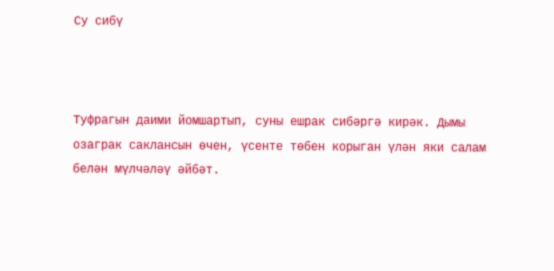Су сибү



Туфрагын даими йомшартып, суны ешрак сибәргә кирәк. Дымы озаграк саклансын өчен, үсенте төбен корыган үлән яки салам белән мүлчәләү әйбәт.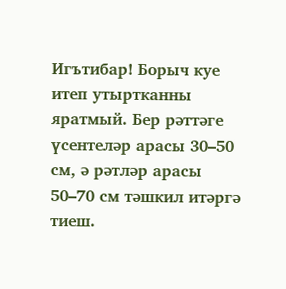Игътибар! Борыч куе итеп утыртканны яратмый. Бер рәттәге үсентеләр арасы 30–50 см, ә рәтләр арасы 50–70 см тәшкил итәргә тиеш.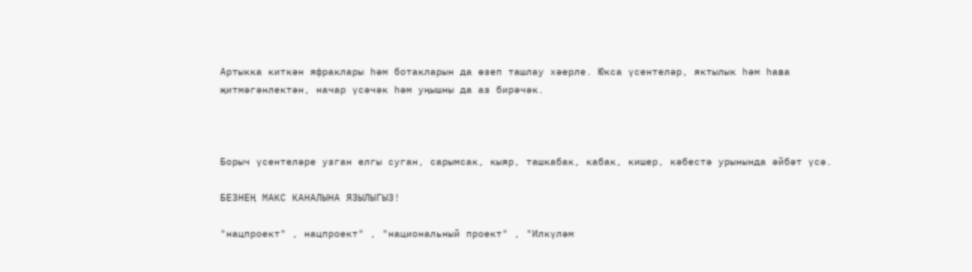Артыкка киткән яфраклары һәм ботакларын да өзеп ташлау хәерле. Юкса үсентеләр, яктылык һәм һава җитмәгәнлектән, начар үсәчәк һәм уңышны да аз бирәчәк.



Борыч үсентеләре узган елгы суган, сарымсак, кыяр, ташкабак, кабак, кишер, кәбестә урынында әйбәт үсә.

БЕЗНЕҢ МАКС КАНАЛЫНА ЯЗЫЛЫГЫЗ!

"нацпроект" , нацпроект" , "национальный проект" , "Илкүләм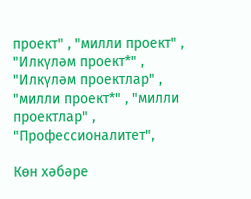проект" , "милли проект" , "Илкүләм проект*" , "Илкүләм проектлар" , "милли проект*" , "милли проектлар" , "Профессионалитет",

Көн хәбәре